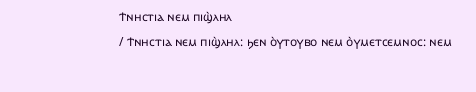Ϯⲛⲏⲥⲧⲓⲁ ⲛⲉⲙ ⲡⲓϣ̀ⲗⲏⲗ
/ Ϯⲛⲏⲥⲧⲓⲁ ⲛⲉⲙ ⲡⲓϣ̀ⲗⲏⲗ: ϧⲉⲛ ⲟ̀ⲩⲧⲟⲩⲃⲟ ⲛⲉⲙ ⲟ̀ⲩⲙⲉⲧⲥⲉⲙⲛⲟⲥ: ⲛⲉⲙ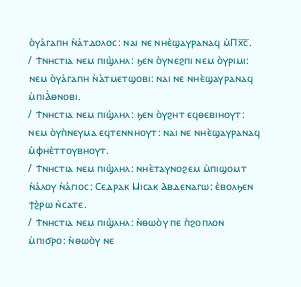ⲟ̀ⲩⲁ̀ⲅⲁⲡⲏ ⲛ̀ⲁ̀ⲧⲇⲟⲗⲟⲥ: ⲛⲁⲓ ⲛⲉ ⲛⲏⲉ̀ϣⲁⲩⲣⲁⲛⲁϥ ⲙ̀Ⲡⲭ̅ⲥ̅.
/ Ϯⲛⲏⲥⲧⲓⲁ ⲛⲉⲙ ⲡⲓϣ̀ⲗⲏⲗ: ϧⲉⲛ ⲟ̀ⲩⲛⲉϩⲡⲓ ⲛⲉⲙ ⲟ̀ⲩⲣⲓⲙⲓ: ⲛⲉⲙ ⲟ̀ⲩⲁ̀ⲅⲁⲡⲏ ⲛ̀ⲁ̀ⲧⲙⲉⲧϣⲟⲃⲓ: ⲛⲁⲓ ⲛⲉ ⲛⲏⲉ̀ϣⲁⲩⲣⲁⲛⲁϥ ⲙ̀ⲡⲓⲀ̀ⲑⲛⲟⲃⲓ.
/ Ϯⲛⲏⲥⲧⲓⲁ ⲛⲉⲙ ⲡⲓϣ̀ⲗⲏⲗ: ϧⲉⲛ ⲟ̀ⲩϩⲏⲧ ⲉϥⲑⲉⲃⲓⲏⲟⲩⲧ: ⲛⲉⲙ ⲟ̀ⲩⲡ̀ⲛⲉⲩⲙⲁ ⲉϥⲧⲉⲛⲛⲏⲟⲩⲧ: ⲛⲁⲓ ⲛⲉ ⲛⲏⲉ̀ϣⲁⲩⲣⲁⲛⲁϥ ⲙ̀ⲫⲏⲉ̀ⲧⲧⲟⲩⲃⲏⲟⲩⲧ.
/ Ϯⲛⲏⲥⲧⲓⲁ ⲛⲉⲙ ⲡⲓϣ̀ⲗⲏⲗ: ⲛⲏⲉ̀ⲧⲁⲩⲛⲟϩⲉⲙ ⲙ̀ⲡⲓϣⲟⲙⲧ ⲛ̀ⲁ̀ⲗⲟⲩ ⲛ̀ⲁ̀ⲅⲓⲟⲥ: Ⲥⲉⲇⲣⲁⲕ Ⲙⲓⲥⲁⲕ Ⲁⲃⲇⲉⲛⲁⲅⲱ: ⲉ̀ⲃⲟⲗϧⲉⲛ ϯϩ̀ⲣⲱ ⲛ̀ⲥⲁⲧⲉ.
/ Ϯⲛⲏⲥⲧⲓⲁ ⲛⲉⲙ ⲡⲓϣ̀ⲗⲏⲗ: ⲛ̀ⲑⲱⲟ̀ⲩ ⲡⲉ ⲡ̀ϩⲟⲡⲗⲟⲛ ⲙ̀ⲡⲓϭⲣⲟ: ⲛ̀ⲑⲱⲟ̀ⲩ ⲛⲉ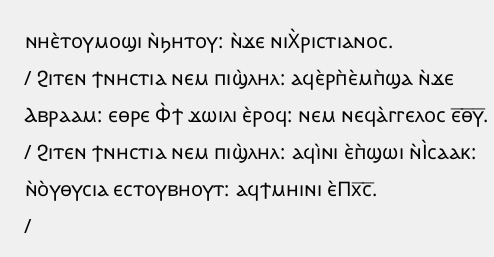ⲛⲏⲉ̀ⲧⲟⲩⲙⲟϣⲓ ⲛ̀ϧⲏⲧⲟⲩ: ⲛ̀ϫⲉ ⲛⲓⲬ̀ⲣⲓⲥⲧⲓⲁⲛⲟⲥ.
/ Ϩⲓⲧⲉⲛ ϯⲛⲏⲥⲧⲓⲁ ⲛⲉⲙ ⲡⲓϣ̀ⲗⲏⲗ: ⲁϥⲉ̀ⲣⲡ̀ⲉ̀ⲙⲡ̀ϣⲁ ⲛ̀ϫⲉ Ⲁⲃⲣⲁⲁⲙ: ⲉⲑⲣⲉ Ⲫ̀ϯ ϫⲱⲓⲗⲓ ⲉ̀ⲣⲟϥ: ⲛⲉⲙ ⲛⲉϥⲁ̀ⲅⲅⲉⲗⲟⲥ ⲉ̅ⲑ̅ⲩ̅.
/ Ϩⲓⲧⲉⲛ ϯⲛⲏⲥⲧⲓⲁ ⲛⲉⲙ ⲡⲓϣ̀ⲗⲏⲗ: ⲁϥⲓ̀ⲛⲓ ⲉ̀ⲡ̀ϣⲱⲓ ⲛ̀Ⲓ̀ⲥⲁⲁⲕ: ⲛ̀ⲟ̀ⲩⲑⲩⲥⲓⲁ ⲉⲥⲧⲟⲩⲃⲏⲟⲩⲧ: ⲁϥϯⲙⲏⲓⲛⲓ ⲉ̀Ⲡⲭ̅ⲥ̅.
/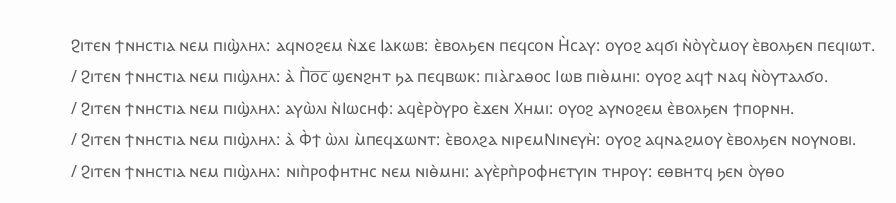Ϩⲓⲧⲉⲛ ϯⲛⲏⲥⲧⲓⲁ ⲛⲉⲙ ⲡⲓϣ̀ⲗⲏⲗ: ⲁϥⲛⲟϩⲉⲙ ⲛ̀ϫⲉ Ⲓⲁⲕⲱⲃ: ⲉ̀ⲃⲟⲗϧⲉⲛ ⲡⲉϥⲥⲟⲛ Ⲏ̀ⲥⲁⲩ: ⲟⲩⲟϩ ⲁϥϭⲓ ⲛ̀ⲟ̀ⲩⲥ̀ⲙⲟⲩ ⲉ̀ⲃⲟⲗϧⲉⲛ ⲡⲉϥⲓⲱⲧ.
/ Ϩⲓⲧⲉⲛ ϯⲛⲏⲥⲧⲓⲁ ⲛⲉⲙ ⲡⲓϣ̀ⲗⲏⲗ: ⲁ̀ Ⲡ̀ⲟ̅ⲥ̅ ϣⲉⲛϩⲏⲧ ϧⲁ ⲡⲉϥⲃⲱⲕ: ⲡⲓⲁ̀ⲅⲁⲑⲟⲥ Ⲓⲱⲃ ⲡⲓⲑ̀ⲙⲏⲓ: ⲟⲩⲟϩ ⲁϥϯ ⲛⲁϥ ⲛ̀ⲟ̀ⲩⲧⲁⲗϭⲟ.
/ Ϩⲓⲧⲉⲛ ϯⲛⲏⲥⲧⲓⲁ ⲛⲉⲙ ⲡⲓϣ̀ⲗⲏⲗ: ⲁⲩⲱ̀ⲗⲓ ⲛ̀Ⲓⲱⲥⲏⲫ: ⲁϥⲉ̀ⲣⲟ̀ⲩⲣⲟ ⲉ̀ϫⲉⲛ Ⲭⲏⲙⲓ: ⲟⲩⲟϩ ⲁⲩⲛⲟϩⲉⲙ ⲉ̀ⲃⲟⲗϧⲉⲛ ϯⲡⲟⲣⲛⲏ.
/ Ϩⲓⲧⲉⲛ ϯⲛⲏⲥⲧⲓⲁ ⲛⲉⲙ ⲡⲓϣ̀ⲗⲏⲗ: ⲁ̀ Ⲫ̀ϯ ⲱ̀ⲗⲓ ⲙ̀ⲡⲉϥϫⲱⲛⲧ: ⲉ̀ⲃⲟⲗϩⲁ ⲛⲓⲣⲉⲙⲚⲓⲛⲉⲩⲏ̀: ⲟⲩⲟϩ ⲁϥⲛⲁϩⲙⲟⲩ ⲉ̀ⲃⲟⲗϧⲉⲛ ⲛⲟⲩⲛⲟⲃⲓ.
/ Ϩⲓⲧⲉⲛ ϯⲛⲏⲥⲧⲓⲁ ⲛⲉⲙ ⲡⲓϣ̀ⲗⲏⲗ: ⲛⲓⲡ̀ⲣⲟⲫⲏⲧⲏⲥ ⲛⲉⲙ ⲛⲓⲑ̀ⲙⲏⲓ: ⲁⲩⲉ̀ⲣⲡ̀ⲣⲟⲫⲏⲉⲧⲩⲓⲛ ⲧⲏⲣⲟⲩ: ⲉⲑⲃⲏⲧϥ ϧⲉⲛ ⲟ̀ⲩⲑⲟ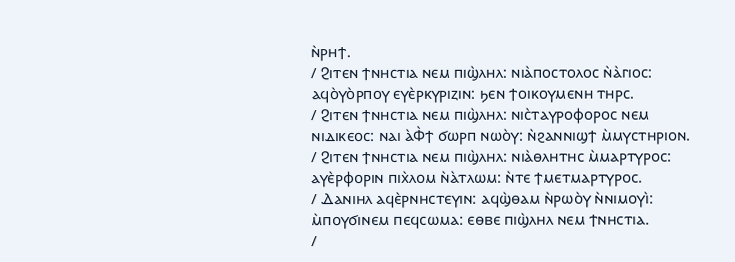ⲛ̀ⲣⲏϯ.
/ Ϩⲓⲧⲉⲛ ϯⲛⲏⲥⲧⲓⲁ ⲛⲉⲙ ⲡⲓϣ̀ⲗⲏⲗ: ⲛⲓⲁ̀ⲡⲟⲥⲧⲟⲗⲟⲥ ⲛ̀ⲁ̀ⲅⲓⲟⲥ: ⲁϥⲟ̀ⲩⲟ̀ⲣⲡⲟⲩ ⲉⲩⲉ̀ⲣⲕⲩⲣⲓⲍⲓⲛ: ϧⲉⲛ ϯⲟⲓⲕⲟⲩⲙⲉⲛⲏ ⲧⲏⲣⲥ.
/ Ϩⲓⲧⲉⲛ ϯⲛⲏⲥⲧⲓⲁ ⲛⲉⲙ ⲡⲓϣ̀ⲗⲏⲗ: ⲛⲓⲥ̀ⲧⲁⲩⲣⲟⲫⲟⲣⲟⲥ ⲛⲉⲙ ⲛⲓⲇⲓⲕⲉⲟⲥ: ⲛⲁⲓ ⲁ̀Ⲫ̀ϯ ϭⲱⲣⲡ ⲛⲱⲟ̀ⲩ: ⲛ̀ϩⲁⲛⲛⲓϣϯ ⲙ̀ⲙⲩⲥⲧⲏⲣⲓⲟⲛ.
/ Ϩⲓⲧⲉⲛ ϯⲛⲏⲥⲧⲓⲁ ⲛⲉⲙ ⲡⲓϣ̀ⲗⲏⲗ: ⲛⲓⲁ̀ⲑⲗⲏⲧⲏⲥ ⲙ̀ⲙⲁⲣⲧⲩⲣⲟⲥ: ⲁⲩⲉ̀ⲣⲫⲟⲣⲓⲛ ⲡⲓⲭ̀ⲗⲟⲙ ⲛ̀ⲁ̀ⲧⲗⲱⲙ: ⲛ̀ⲧⲉ ϯⲙⲉⲧⲙⲁⲣⲧⲩⲣⲟⲥ.
/ Ⲇⲁⲛⲓⲏⲗ ⲁϥⲉ̀ⲣⲛⲏⲥⲧⲉⲩⲓⲛ: ⲁϥϣ̀ⲑⲁⲙ ⲛ̀ⲣⲱⲟ̀ⲩ ⲛ̀ⲛⲓⲙⲟⲩⲓ̀: ⲙ̀ⲡⲟⲩϭⲓⲛⲉⲙ ⲡⲉϥⲥⲱⲙⲁ: ⲉⲑⲃⲉ ⲡⲓϣ̀ⲗⲏⲗ ⲛⲉⲙ ϯⲛⲏⲥⲧⲓⲁ.
/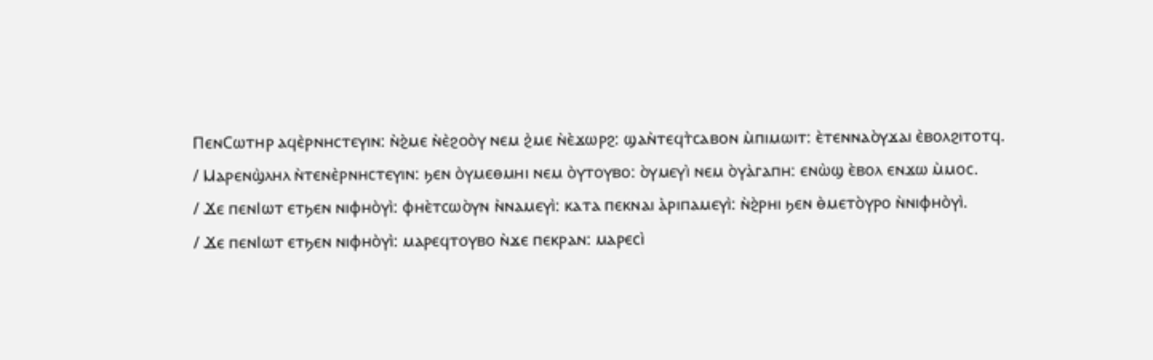ⲠⲉⲛⲤⲱⲧⲏⲣ ⲁϥⲉ̀ⲣⲛⲏⲥⲧⲉⲩⲓⲛ: ⲛ̀ϩ̀ⲙⲉ ⲛ̀ⲉ̀ϩⲟⲟ̀ⲩ ⲛⲉⲙ ϩ̀ⲙⲉ ⲛ̀ⲉ̀ϫⲱⲣϩ: ϣⲁⲛ̀ⲧⲉϥⲧ̀ⲥⲁⲃⲟⲛ ⲙ̀ⲡⲓⲙⲱⲓⲧ: ⲉ̀ⲧⲉⲛⲛⲁⲟ̀ⲩϫⲁⲓ ⲉ̀ⲃⲟⲗϩⲓⲧⲟⲧϥ.
/ Ⲙⲁⲣⲉⲛϣ̀ⲗⲏⲗ ⲛ̀ⲧⲉⲛⲉ̀ⲣⲛⲏⲥⲧⲉⲩⲓⲛ: ϧⲉⲛ ⲟ̀ⲩⲙⲉⲑⲙⲏⲓ ⲛⲉⲙ ⲟ̀ⲩⲧⲟⲩⲃⲟ: ⲟ̀ⲩⲙⲉⲩⲓ̀ ⲛⲉⲙ ⲟ̀ⲩⲁ̀ⲅⲁⲡⲏ: ⲉⲛⲱ̀ϣ ⲉ̀ⲃⲟⲗ ⲉⲛϫⲱ ⲙ̀ⲙⲟⲥ.
/ Ϫⲉ ⲡⲉⲛⲒⲱⲧ ⲉⲧϧⲉⲛ ⲛⲓⲫⲏⲟ̀ⲩⲓ̀: ⲫⲏⲉ̀ⲧⲥⲱⲟ̀ⲩⲛ ⲛ̀ⲛⲁⲙⲉⲩⲓ̀: ⲕⲁⲧⲁ ⲡⲉⲕⲛⲁⲓ ⲁ̀ⲣⲓⲡⲁⲙⲉⲩⲓ̀: ⲛ̀ϩ̀ⲣⲏⲓ ϧⲉⲛ ⲑ̀ⲙⲉⲧⲟ̀ⲩⲣⲟ ⲛ̀ⲛⲓⲫⲏⲟ̀ⲩⲓ̀.
/ Ϫⲉ ⲡⲉⲛⲒⲱⲧ ⲉⲧϧⲉⲛ ⲛⲓⲫⲏⲟ̀ⲩⲓ̀: ⲙⲁⲣⲉϥⲧⲟⲩⲃⲟ ⲛ̀ϫⲉ ⲡⲉⲕⲣⲁⲛ: ⲙⲁⲣⲉⲥⲓ̀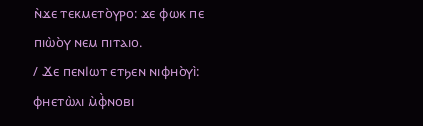ⲛ̀ϫⲉ ⲧⲉⲕⲙⲉⲧⲟ̀ⲩⲣⲟ: ϫⲉ ⲫⲱⲕ ⲡⲉ ⲡⲓⲱ̀ⲟ̀ⲩ ⲛⲉⲙ ⲡⲓⲧⲁⲓⲟ.
/ Ϫⲉ ⲡⲉⲛⲒⲱⲧ ⲉⲧϧⲉⲛ ⲛⲓⲫⲏⲟ̀ⲩⲓ̀: ⲫⲏⲉⲧⲱ̀ⲗⲓ ⲙ̀ⲫ̀ⲛⲟⲃⲓ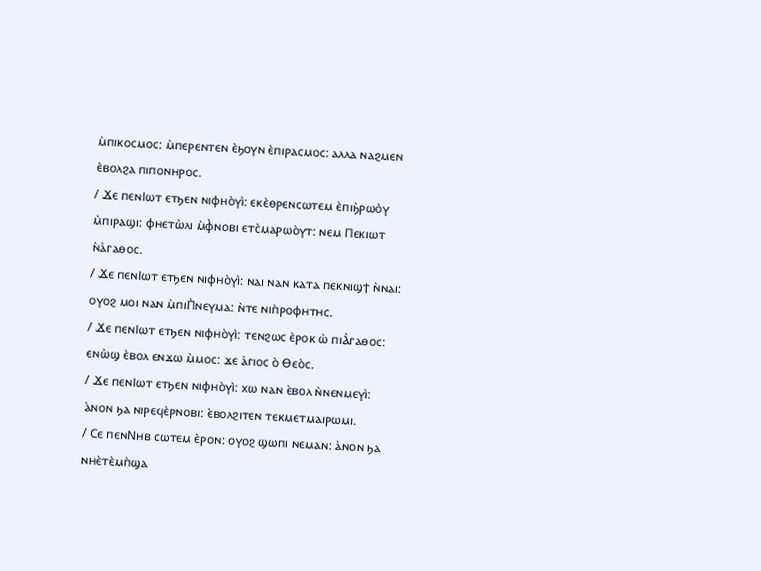ⲙ̀ⲡⲓⲕⲟⲥⲙⲟⲥ: ⲙ̀ⲡⲉⲣⲉⲛⲧⲉⲛ ⲉ̀ϧⲟⲩⲛ ⲉ̀ⲡⲓⲣⲁⲥⲙⲟⲥ: ⲁⲗⲗⲁ ⲛⲁϩⲙⲉⲛ ⲉ̀ⲃⲟⲗϩⲁ ⲡⲓⲡⲟⲛⲏⲣⲟⲥ.
/ Ϫⲉ ⲡⲉⲛⲒⲱⲧ ⲉⲧϧⲉⲛ ⲛⲓⲫⲏⲟ̀ⲩⲓ̀: ⲉⲕⲉ̀ⲑⲣⲉⲛⲥⲱⲧⲉⲙ ⲉ̀ⲡⲓϧ̀ⲣⲱⲟ̀ⲩ ⲙ̀ⲡⲓⲣⲁϣⲓ: ⲫⲏⲉⲧⲱ̀ⲗⲓ ⲙ̀ⲫ̀ⲛⲟⲃⲓ ⲉⲧⲥ̀ⲙⲁⲣⲱⲟ̀ⲩⲧ: ⲛⲉⲙ Ⲡⲉⲕⲓⲱⲧ ⲛ̀ⲁ̀ⲅⲁⲑⲟⲥ.
/ Ϫⲉ ⲡⲉⲛⲒⲱⲧ ⲉⲧϧⲉⲛ ⲛⲓⲫⲏⲟ̀ⲩⲓ̀: ⲛⲁⲓ ⲛⲁⲛ ⲕⲁⲧⲁ ⲡⲉⲕⲛⲓϣϯ ⲛ̀ⲛⲁⲓ: ⲟⲩⲟϩ ⲙⲟⲓ ⲛⲁⲛ ⲙ̀ⲡⲓⲠ̀ⲛⲉⲩⲙⲁ: ⲛ̀ⲧⲉ ⲛⲓⲡ̀ⲣⲟⲫⲏⲧⲏⲥ.
/ Ϫⲉ ⲡⲉⲛⲒⲱⲧ ⲉⲧϧⲉⲛ ⲛⲓⲫⲏⲟ̀ⲩⲓ̀: ⲧⲉⲛϩⲱⲥ ⲉ̀ⲣⲟⲕ ⲱ̀ ⲡⲓⲀ̀ⲅⲁⲑⲟⲥ: ⲉⲛⲱ̀ϣ ⲉ̀ⲃⲟⲗ ⲉⲛϫⲱ ⲙ̀ⲙⲟⲥ: ϫⲉ ⲁ̀ⲅⲓⲟⲥ ⲟ̀ Ⲑⲉⲟ̀ⲥ.
/ Ϫⲉ ⲡⲉⲛⲒⲱⲧ ⲉⲧϧⲉⲛ ⲛⲓⲫⲏⲟ̀ⲩⲓ̀: ⲭⲱ ⲛⲁⲛ ⲉ̀ⲃⲟⲗ ⲛ̀ⲛⲉⲛⲙⲉⲩⲓ̀: ⲁ̀ⲛⲟⲛ ϧⲁ ⲛⲓⲣⲉϥⲉ̀ⲣⲛⲟⲃⲓ: ⲉ̀ⲃⲟⲗϩⲓⲧⲉⲛ ⲧⲉⲕⲙⲉⲧⲙⲁⲓⲣⲱⲙⲓ.
/ Ⲥⲉ ⲡⲉⲛⲚⲏⲃ ⲥⲱⲧⲉⲙ ⲉ̀ⲣⲟⲛ: ⲟⲩⲟϩ ϣⲱⲡⲓ ⲛⲉⲙⲁⲛ: ⲁ̀ⲛⲟⲛ ϧⲁ ⲛⲏⲉ̀ⲧⲉ̀ⲙⲡ̀ϣⲁ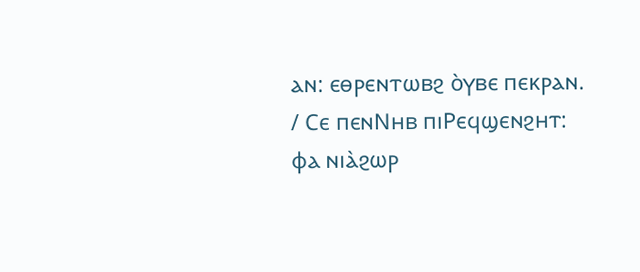ⲁⲛ: ⲉⲑⲣⲉⲛⲧⲱⲃϩ ⲟ̀ⲩⲃⲉ ⲡⲉⲕⲣⲁⲛ.
/ Ⲥⲉ ⲡⲉⲛⲚⲏⲃ ⲡⲓⲢⲉϥϣⲉⲛϩⲏⲧ: ⲫⲁ ⲛⲓⲁ̀ϩⲱⲣ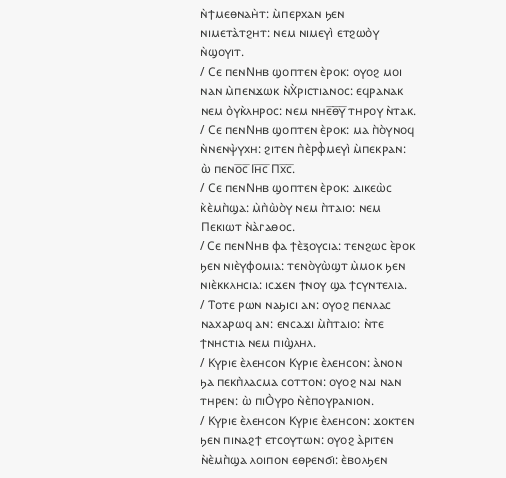ⲛ̀ϯⲙⲉⲑⲛⲁⲏ̀ⲧ: ⲙ̀ⲡⲉⲣⲭⲁⲛ ϧⲉⲛ ⲛⲓⲙⲉⲧⲁ̀ⲧϩⲏⲧ: ⲛⲉⲙ ⲛⲓⲙⲉⲩⲓ̀ ⲉⲧϩⲱⲟ̀ⲩ ⲛ̀ϣⲟⲩⲓⲧ.
/ Ⲥⲉ ⲡⲉⲛⲚⲏⲃ ϣⲟⲡⲧⲉⲛ ⲉ̀ⲣⲟⲕ: ⲟⲩⲟϩ ⲙⲟⲓ ⲛⲁⲛ ⲙ̀ⲡⲉⲛϫⲱⲕ ⲛ̀Ⲭ̀ⲣⲓⲥⲧⲓⲁⲛⲟⲥ: ⲉϥⲣⲁⲛⲁⲕ ⲛⲉⲙ ⲟ̀ⲩⲕ̀ⲗⲏⲣⲟⲥ: ⲛⲉⲙ ⲛⲏⲉ̅ⲑ̅ⲩ̅ ⲧⲏⲣⲟⲩ ⲛ̀ⲧⲁⲕ.
/ Ⲥⲉ ⲡⲉⲛⲚⲏⲃ ϣⲟⲡⲧⲉⲛ ⲉ̀ⲣⲟⲕ: ⲙⲁ ⲡ̀ⲟ̀ⲩⲛⲟϥ ⲛ̀ⲛⲉⲛⲯ̀ⲩⲭⲏ: ϩⲓⲧⲉⲛ ⲡ̀ⲉ̀ⲣⲫ̀ⲙⲉⲩⲓ̀ ⲙ̀ⲡⲉⲕⲣⲁⲛ: ⲱ̀ ⲡⲉⲛⲟ̅ⲥ̅ Ⲓⲏ̅ⲥ̅ Ⲡⲭ̅ⲥ̅.
/ Ⲥⲉ ⲡⲉⲛⲚⲏⲃ ϣⲟⲡⲧⲉⲛ ⲉ̀ⲣⲟⲕ: ⲇⲓⲕⲉⲱ̀ⲥ ⲕ̀ⲉ̀ⲙⲡ̀ϣⲁ: ⲙ̀ⲡ̀ⲱ̀ⲟ̀ⲩ ⲛⲉⲙ ⲡ̀ⲧⲁⲓⲟ: ⲛⲉⲙ Ⲡⲉⲕⲓⲱⲧ ⲛ̀ⲁ̀ⲅⲁⲑⲟⲥ.
/ Ⲥⲉ ⲡⲉⲛⲚⲏⲃ ⲫⲁ ϯⲉ̀ⲝⲟⲩⲥⲓⲁ: ⲧⲉⲛϩⲱⲥ ⲉ̀ⲣⲟⲕ ϧⲉⲛ ⲛⲓⲉ̀ⲩⲫⲟⲙⲓⲁ: ⲧⲉⲛⲟ̀ⲩⲱ̀ϣⲧ ⲙ̀ⲙⲟⲕ ϧⲉⲛ ⲛⲓⲉ̀ⲕⲕⲗⲏⲥⲓⲁ: ⲓⲥϫⲉⲛ ϯⲛⲟⲩ ϣⲁ ϯⲥⲩⲛⲧⲉⲗⲓⲁ.
/ Ⲧⲟⲧⲉ ⲣⲱⲛ ⲛⲁϧⲓⲥⲓ ⲁⲛ: ⲟⲩⲟϩ ⲡⲉⲛⲗⲁⲥ ⲛⲁⲭⲁⲣⲱϥ ⲁⲛ: ⲉⲛⲥⲁϫⲓ ⲙ̀ⲡ̀ⲧⲁⲓⲟ: ⲛ̀ⲧⲉ ϯⲛⲏⲥⲧⲓⲁ ⲛⲉⲙ ⲡⲓϣ̀ⲗⲏⲗ.
/ Ⲕⲩⲣⲓⲉ ⲉ̀ⲗⲉⲏⲥⲟⲛ Ⲕⲩⲣⲓⲉ ⲉ̀ⲗⲉⲏⲥⲟⲛ: ⲁ̀ⲛⲟⲛ ϧⲁ ⲡⲉⲕⲡ̀ⲗⲁⲥⲙⲁ ⲥⲟⲧⲧⲟⲛ: ⲟⲩⲟϩ ⲛⲁⲓ ⲛⲁⲛ ⲧⲏⲣⲉⲛ: ⲱ̀ ⲡⲓⲞ̀ⲩⲣⲟ ⲛ̀ⲉ̀ⲡⲟⲩⲣⲁⲛⲓⲟⲛ.
/ Ⲕⲩⲣⲓⲉ ⲉ̀ⲗⲉⲏⲥⲟⲛ Ⲕⲩⲣⲓⲉ ⲉ̀ⲗⲉⲏⲥⲟⲛ: ϫⲟⲕⲧⲉⲛ ϧⲉⲛ ⲡⲓⲛⲁϩϯ ⲉⲧⲥⲟⲩⲧⲱⲛ: ⲟⲩⲟϩ ⲁ̀ⲣⲓⲧⲉⲛ ⲛ̀ⲉ̀ⲙⲡ̀ϣⲁ ⲗⲟⲓⲡⲟⲛ ⲉⲑⲣⲉⲛϭⲓ: ⲉ̀ⲃⲟⲗϧⲉⲛ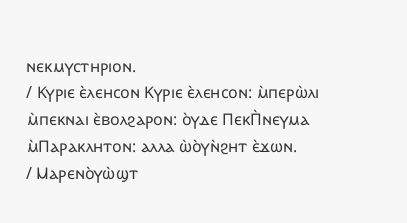ⲛⲉⲕⲙⲩⲥⲧⲏⲣⲓⲟⲛ.
/ Ⲕⲩⲣⲓⲉ ⲉ̀ⲗⲉⲏⲥⲟⲛ Ⲕⲩⲣⲓⲉ ⲉ̀ⲗⲉⲏⲥⲟⲛ: ⲙ̀ⲡⲉⲣⲱ̀ⲗⲓ ⲙ̀ⲡⲉⲕⲛⲁⲓ ⲉ̀ⲃⲟⲗϩⲁⲣⲟⲛ: ⲟ̀ⲩⲇⲉ ⲠⲉⲕⲠ̀ⲛⲉⲩⲙⲁ ⲙ̀Ⲡⲁⲣⲁⲕⲗⲏⲧⲟⲛ: ⲁⲗⲗⲁ ⲱ̀ⲟ̀ⲩⲛ̀ϩⲏⲧ ⲉ̀ϫⲱⲛ.
/ Ⲙⲁⲣⲉⲛⲟ̀ⲩⲱ̀ϣⲧ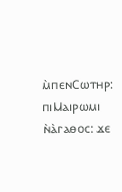ⲙ̀ⲡⲉⲛⲤⲱⲧⲏⲣ: ⲡⲓⲘⲁⲓⲣⲱⲙⲓ ⲛ̀ⲁ̀ⲅⲁⲑⲟⲥ: ϫⲉ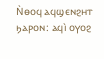Ⲛ̀ⲑⲟϥ ⲁϥϣⲉⲛϩⲏⲧ ϧⲁⲣⲟⲛ: ⲁϥⲓ̀ ⲟⲩⲟϩ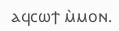ⲁϥⲥⲱϯ ⲙ̀ⲙⲟⲛ.